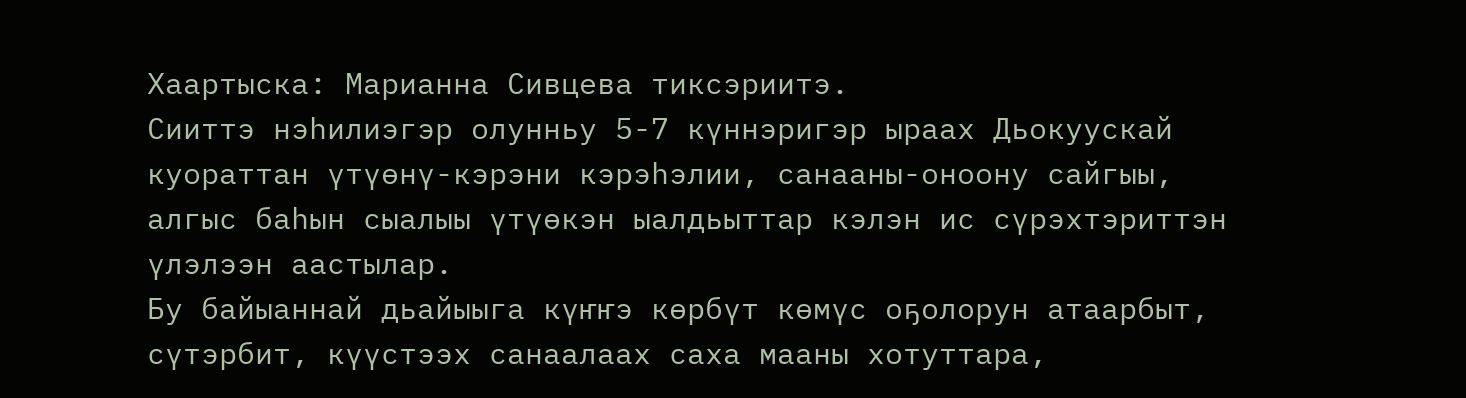Хаартыска: Марианна Сивцева тиксэриитэ.
Сииттэ нэһилиэгэр олунньу 5-7 күннэригэр ыраах Дьокуускай куораттан үтүөнү-кэрэни кэрэһэлии, санааны-оноону сайгыы, алгыс баһын сыалыы үтүөкэн ыалдьыттар кэлэн ис сүрэхтэриттэн үлэлээн аастылар.
Бу байыаннай дьайыыга күҥҥэ көрбүт көмүс оҕолорун атаарбыт, сүтэрбит, күүстээх санаалаах саха мааны хотуттара,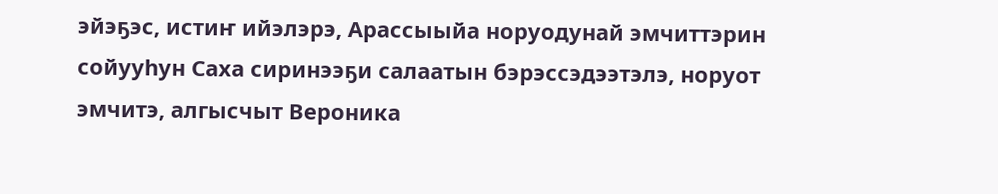эйэҕэс, истиҥ ийэлэрэ, Арассыыйа норуодунай эмчиттэрин сойууһун Саха сиринээҕи салаатын бэрэссэдээтэлэ, норуот эмчитэ, алгысчыт Вероника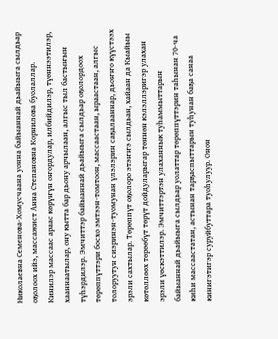Николаевна Семенова-Хомусчаана уонна байыаннай дьайыыга сылдьар оҕолоох ийэ, массажист Анна Степановна Корнилова буолаллар. Кинилэр массаас араас көрүҥүн оҥордулар, илбийдилэр, түөннээтилэр, хааннаатылар, ону кытта бар дьону арчылаан, алгыс тыл бастыҥын түһэрдилэр. Эмчиттэр байыаннай дьайыыга сылдьар оҕолордоох төрөппүттэри босхо эмтээн-томтоон, массаастаан, ыраастаан, алгыс толоруутун сиэринэн-туомунан үлэлэрин саҕалааннар, дьоҥҥо күүстээх эрэли сахтылар. Төрөппүт оҕолоро этэҥҥэ сылдьан, хайаан да Кыайыы көтөллөөх төрөөбүт төрүт дойдуларыгар төннөн кэлэллэригэр улахан эрэли үөскэттилэр. Эмчиттэртэн улаханнык туһаммыттарын байыаннай дьайыыга сылдьар уолаттар төрөппүттэрин таһынан 70-ча киһи массаастатан, астынан тарҕаспыттарын туһунан баҕа санаа кинигэтигэр суруйбуттара туоһулуур. Онон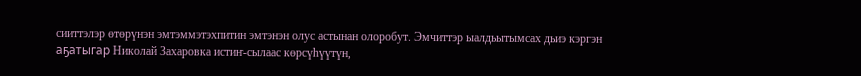сииттэлэр өтөрүнэн эмтэммэтэхпитин эмтэнэн олус астынан олоробут. Эмчиттэр ыалдьытымсах дьиэ кэргэн аҕатыгар Николай Захаровка истиҥ-сылаас көрсүһүүтүн,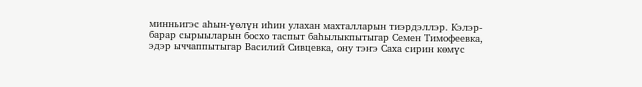минньигэс аһын-үөлүн иһин улахан махталларын тиэрдэллэр. Кэлэр-барар сырыыларын босхо таспыт баһылыкпытыгар Семен Тимофеевка, эдэр ыччаппытыгар Василий Сивцевка, ону тэҥэ Саха сирин көмүс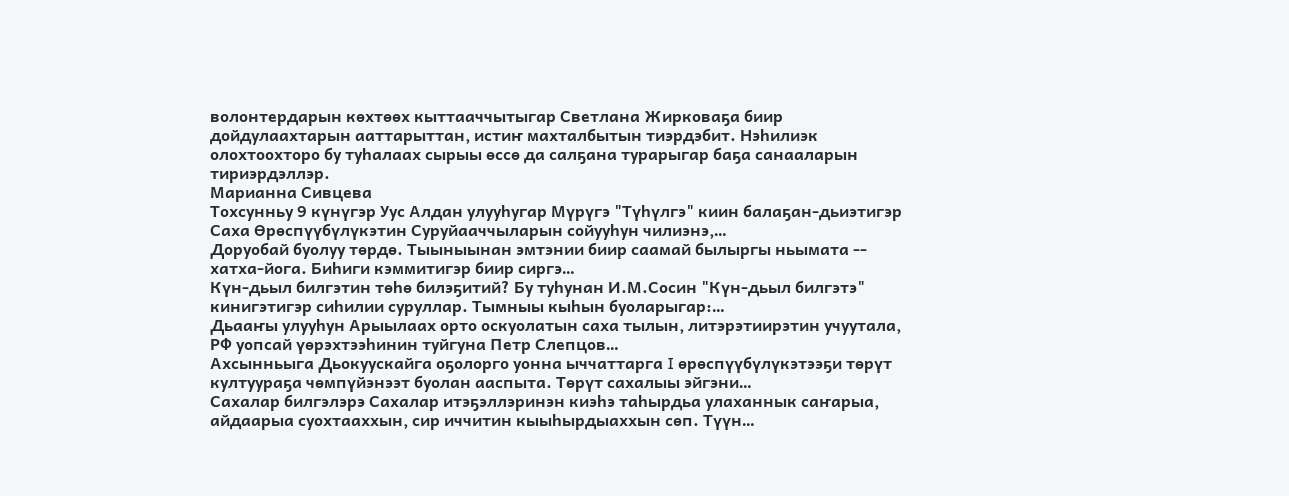волонтердарын көхтөөх кыттааччытыгар Светлана Жирковаҕа биир дойдулаахтарын ааттарыттан, истиҥ махталбытын тиэрдэбит. Нэһилиэк олохтоохторо бу туһалаах сырыы өссө да салҕана турарыгар баҕа санааларын тириэрдэллэр.
Марианна Сивцева
Тохсунньу 9 күнүгэр Уус Алдан улууһугар Мүрүгэ "Түһүлгэ" киин балаҕан-дьиэтигэр Саха Өрөспүүбүлүкэтин Суруйааччыларын сойууһун чилиэнэ,…
Доруобай буолуу төрдө. Тыыныынан эмтэнии биир саамай былыргы ньымата -- хатха-йога. Биһиги кэммитигэр биир сиргэ…
Күн-дьыл билгэтин төһө билэҕитий? Бу туһунан И.М.Сосин "Күн-дьыл билгэтэ" кинигэтигэр сиһилии суруллар. Тымныы кыһын буоларыгар:…
Дьааҥы улууһун Арыылаах орто оскуолатын саха тылын, литэрэтиирэтин учуутала, РФ уопсай үөрэхтээһинин туйгуна Петр Слепцов…
Ахсынньыга Дьокуускайга оҕолорго уонна ыччаттарга I өрөспүүбүлүкэтээҕи төрүт култуураҕа чөмпүйэнээт буолан ааспыта. Төрүт сахалыы эйгэни…
Сахалар билгэлэрэ Сахалар итэҕэллэринэн киэһэ таһырдьа улаханнык саҥарыа, айдаарыа суохтааххын, сир иччитин кыыһырдыаххын сөп. Түүн…